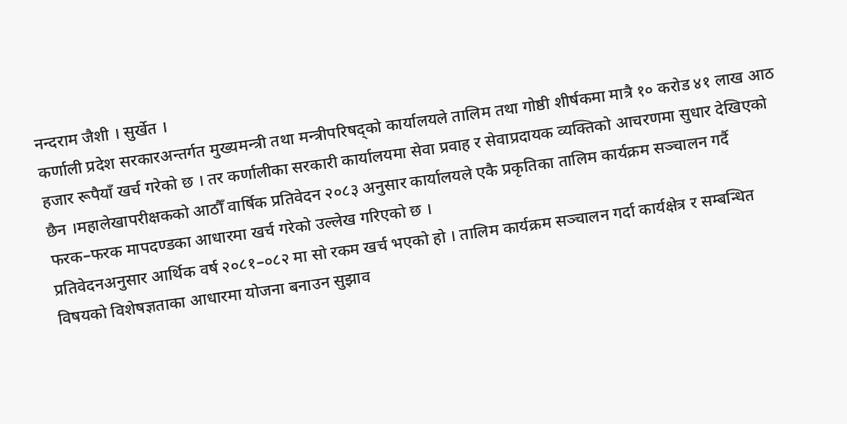नन्दराम जैशी । सुर्खेत ।
कर्णाली प्रदेश सरकारअन्तर्गत मुख्यमन्त्री तथा मन्त्रीपरिषद्को कार्यालयले तालिम तथा गोष्ठी शीर्षकमा मात्रै १० करोड ४१ लाख आठ हजार रूपैयाँ खर्च गरेको छ । तर कर्णालीका सरकारी कार्यालयमा सेवा प्रवाह र सेवाप्रदायक व्यक्तिको आचरणमा सुधार देखिएको छैन ।महालेखापरीक्षकको आठौँ वार्षिक प्रतिवेदन २०८३ अनुसार कार्यालयले एकै प्रकृतिका तालिम कार्यक्रम सञ्चालन गर्दै फरक–फरक मापदण्डका आधारमा खर्च गरेको उल्लेख गरिएको छ ।
प्रतिवेदनअनुसार आर्थिक वर्ष २०८१–०८२ मा सो रकम खर्च भएको हो । तालिम कार्यक्रम सञ्चालन गर्दा कार्यक्षेत्र र सम्बन्धित विषयको विशेषज्ञताका आधारमा योजना बनाउन सुझाव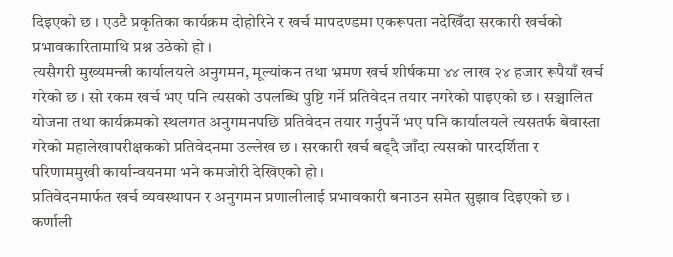दिइएको छ । एउटै प्रकृतिका कार्यक्रम दोहोरिने र खर्च मापदण्डमा एकरूपता नदेखिँदा सरकारी खर्चको प्रभावकारितामाथि प्रश्न उठेको हो ।
त्यसैगरी मुख्यमन्त्री कार्यालयले अनुगमन, मूल्यांकन तथा भ्रमण खर्च शीर्षकमा ४४ लाख २४ हजार रूपैयाँ खर्च गरेको छ । सो रकम खर्च भए पनि त्यसको उपलब्धि पुष्टि गर्ने प्रतिवेदन तयार नगरेको पाइएको छ । सञ्चालित योजना तथा कार्यक्रमको स्थलगत अनुगमनपछि प्रतिवेदन तयार गर्नुपर्ने भए पनि कार्यालयले त्यसतर्फ बेवास्ता गरेको महालेखापरीक्षकको प्रतिवेदनमा उल्लेख छ । सरकारी खर्च बढ्दै जाँदा त्यसको पारदर्शिता र परिणाममुखी कार्यान्वयनमा भने कमजोरी देखिएको हो ।
प्रतिवेदनमार्फत खर्च व्यवस्थापन र अनुगमन प्रणालीलाई प्रभावकारी बनाउन समेत सुझाव दिइएको छ । कर्णाली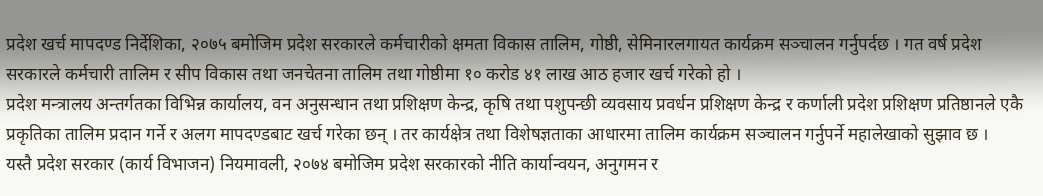प्रदेश खर्च मापदण्ड निर्देशिका, २०७५ बमोजिम प्रदेश सरकारले कर्मचारीको क्षमता विकास तालिम, गोष्ठी, सेमिनारलगायत कार्यक्रम सञ्चालन गर्नुपर्दछ । गत वर्ष प्रदेश सरकारले कर्मचारी तालिम र सीप विकास तथा जनचेतना तालिम तथा गोष्ठीमा १० करोड ४१ लाख आठ हजार खर्च गरेको हो ।
प्रदेश मन्त्रालय अन्तर्गतका विभिन्न कार्यालय, वन अनुसन्धान तथा प्रशिक्षण केन्द्र, कृषि तथा पशुपन्छी व्यवसाय प्रवर्धन प्रशिक्षण केन्द्र र कर्णाली प्रदेश प्रशिक्षण प्रतिष्ठानले एकै प्रकृतिका तालिम प्रदान गर्ने र अलग मापदण्डबाट खर्च गरेका छन् । तर कार्यक्षेत्र तथा विशेषज्ञताका आधारमा तालिम कार्यक्रम सञ्चालन गर्नुपर्ने महालेखाको सुझाव छ ।
यस्तै प्रदेश सरकार (कार्य विभाजन) नियमावली, २०७४ बमोजिम प्रदेश सरकारको नीति कार्यान्वयन, अनुगमन र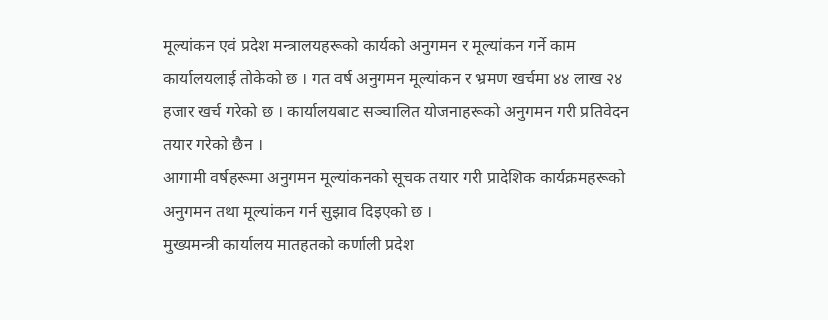मूल्यांकन एवं प्रदेश मन्त्रालयहरूको कार्यको अनुगमन र मूल्यांकन गर्ने काम कार्यालयलाई तोकेको छ । गत वर्ष अनुगमन मूल्यांकन र भ्रमण खर्चमा ४४ लाख २४ हजार खर्च गरेको छ । कार्यालयबाट सञ्चालित योजनाहरूको अनुगमन गरी प्रतिवेदन तयार गरेको छैन ।
आगामी वर्षहरूमा अनुगमन मूल्यांकनको सूचक तयार गरी प्रादेशिक कार्यक्रमहरूको अनुगमन तथा मूल्यांकन गर्न सुझाव दिइएको छ ।
मुख्यमन्त्री कार्यालय मातहतको कर्णाली प्रदेश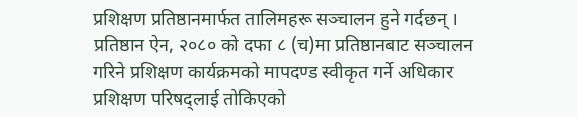प्रशिक्षण प्रतिष्ठानमार्फत तालिमहरू सञ्चालन हुने गर्दछन् । प्रतिष्ठान ऐन, २०८० को दफा ८ (च)मा प्रतिष्ठानबाट सञ्चालन गरिने प्रशिक्षण कार्यक्रमको मापदण्ड स्वीकृत गर्ने अधिकार प्रशिक्षण परिषद्लाई तोकिएको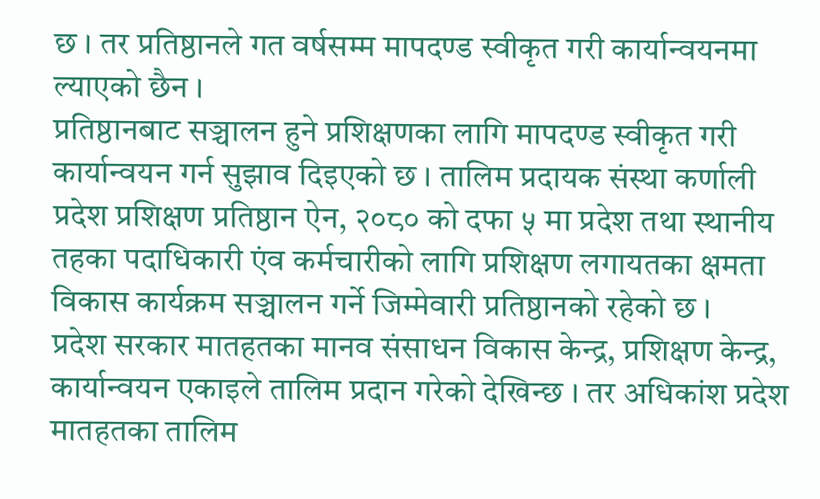छ । तर प्रतिष्ठानले गत वर्षसम्म मापदण्ड स्वीकृत गरी कार्यान्वयनमा ल्याएको छैन ।
प्रतिष्ठानबाट सञ्चालन हुने प्रशिक्षणका लागि मापदण्ड स्वीकृत गरी कार्यान्वयन गर्न सुझाव दिइएको छ । तालिम प्रदायक संस्था कर्णाली प्रदेश प्रशिक्षण प्रतिष्ठान ऐन, २०८० को दफा ५ मा प्रदेश तथा स्थानीय तहका पदाधिकारी एंव कर्मचारीको लागि प्रशिक्षण लगायतका क्षमता विकास कार्यक्रम सञ्चालन गर्ने जिम्मेवारी प्रतिष्ठानको रहेको छ ।
प्रदेश सरकार मातहतका मानव संसाधन विकास केन्द्र, प्रशिक्षण केन्द्र, कार्यान्वयन एकाइले तालिम प्रदान गरेको देखिन्छ । तर अधिकांश प्रदेश मातहतका तालिम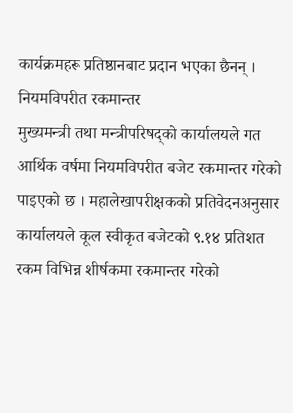कार्यक्रमहरू प्रतिष्ठानबाट प्रदान भएका छैनन् ।
नियमविपरीत रकमान्तर
मुख्यमन्त्री तथा मन्त्रीपरिषद्को कार्यालयले गत आर्थिक वर्षमा नियमविपरीत बजेट रकमान्तर गरेको पाइएको छ । महालेखापरीक्षकको प्रतिवेदनअनुसार कार्यालयले कूल स्वीकृत बजेटको ९.१४ प्रतिशत रकम विभिन्न शीर्षकमा रकमान्तर गरेको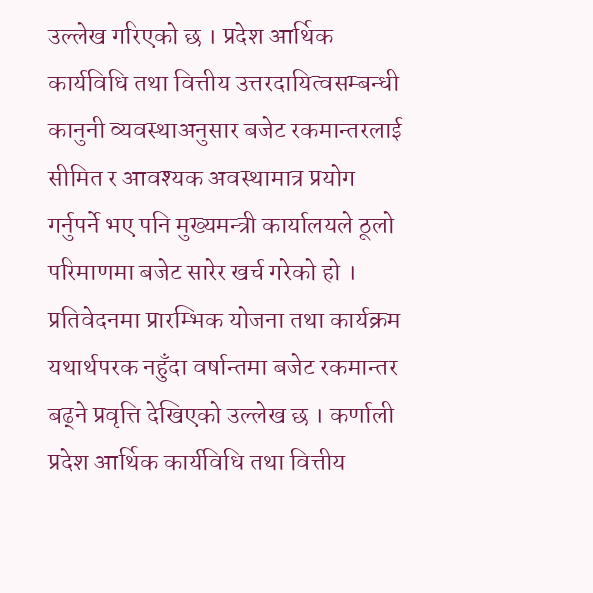उल्लेख गरिएको छ । प्रदेश आर्थिक कार्यविधि तथा वित्तीय उत्तरदायित्वसम्बन्धी कानुनी व्यवस्थाअनुसार बजेट रकमान्तरलाई सीमित र आवश्यक अवस्थामात्र प्रयोग गर्नुपर्ने भए पनि मुख्यमन्त्री कार्यालयले ठूलो परिमाणमा बजेट सारेर खर्च गरेको हो ।
प्रतिवेदनमा प्रारम्भिक योजना तथा कार्यक्रम यथार्थपरक नहुँदा वर्षान्तमा बजेट रकमान्तर बढ्ने प्रवृत्ति देखिएको उल्लेख छ । कर्णाली प्रदेश आर्थिक कार्यविधि तथा वित्तीय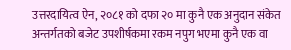उत्तरदायित्व ऐन, २०८१ को दफा २० मा कुनै एक अनुदान संकेत अन्तर्गतको बजेट उपशीर्षकमा रकम नपुग भएमा कुनै एक वा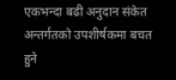एकभन्दा बढी अनुदान संकेत अन्तर्गतको उपशीर्षकमा बचत हुने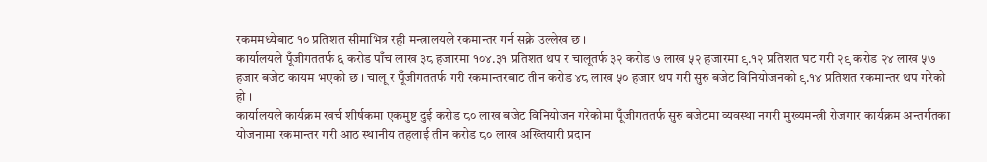रकममध्येबाट १० प्रतिशत सीमाभित्र रही मन्त्रालयले रकमान्तर गर्न सक्ने उल्लेख छ ।
कार्यालयले पूँजीगततर्फ ६ करोड पाँच लाख ३८ हजारमा १०४.३१ प्रतिशत थप र चालूतर्फ ३२ करोड ७ लाख ५२ हजारमा ९.१२ प्रतिशत घट गरी २९ करोड २४ लाख ५७ हजार बजेट कायम भएको छ । चालू र पूँजीगततर्फ गरी रकमान्तरबाट तीन करोड ४८ लाख ५० हजार थप गरी सुरु बजेट विनियोजनको ९.१४ प्रतिशत रकमान्तर थप गरेको हो ।
कार्यालयले कार्यक्रम खर्च शीर्षकमा एकमुष्ट दुई करोड ८० लाख बजेट विनियोजन गरेकोमा पूँजीगततर्फ सुरु बजेटमा व्यवस्था नगरी मुख्यमन्त्री रोजगार कार्यक्रम अन्तर्गतका योजनामा रकमान्तर गरी आठ स्थानीय तहलाई तीन करोड ८० लाख अख्तियारी प्रदान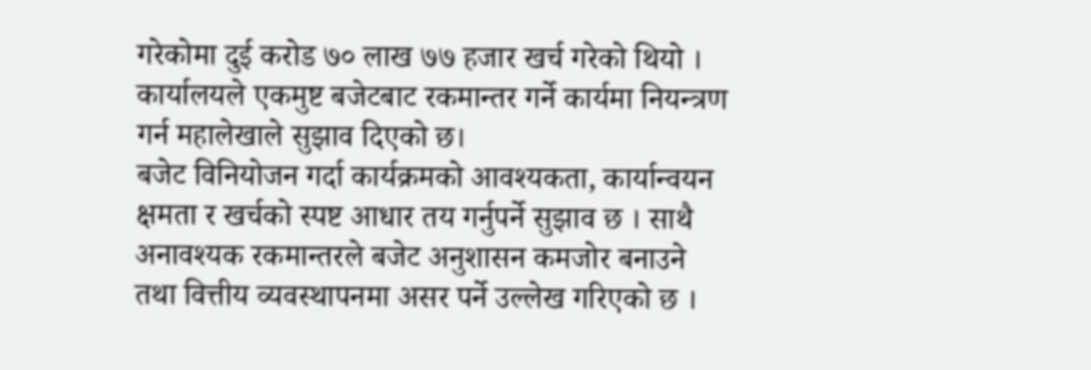गरेकोमा दुई करोड ७० लाख ७७ हजार खर्च गरेको थियो । कार्यालयले एकमुष्ट बजेटबाट रकमान्तर गर्ने कार्यमा नियन्त्रण गर्न महालेखाले सुझाव दिएको छ।
बजेट विनियोजन गर्दा कार्यक्रमको आवश्यकता, कार्यान्वयन क्षमता र खर्चको स्पष्ट आधार तय गर्नुपर्ने सुझाव छ । साथै अनावश्यक रकमान्तरले बजेट अनुशासन कमजोर बनाउने तथा वित्तीय व्यवस्थापनमा असर पर्ने उल्लेख गरिएको छ ।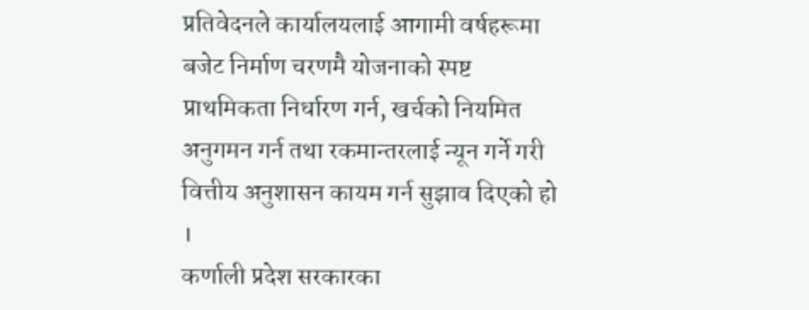प्रतिवेदनले कार्यालयलाई आगामी वर्षहरूमा बजेट निर्माण चरणमै योजनाको स्पष्ट प्राथमिकता निर्धारण गर्न, खर्चको नियमित अनुगमन गर्न तथा रकमान्तरलाई न्यून गर्ने गरी वित्तीय अनुशासन कायम गर्न सुझाव दिएको हो ।
कर्णाली प्रदेश सरकारका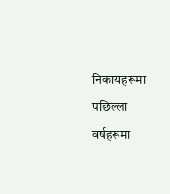निकायहरूमा पछिल्ला वर्षहरूमा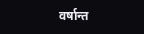वर्षान्त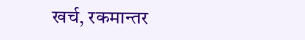खर्च, रकमान्तर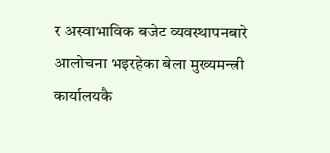र अस्वाभाविक बजेट व्यवस्थापनबारे आलोचना भइरहेका बेला मुख्यमन्त्री कार्यालयकै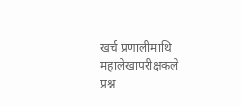खर्च प्रणालीमाथि महालेखापरीक्षकले प्रश्न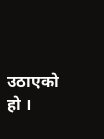उठाएको हो ।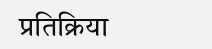प्रतिक्रिया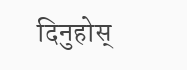दिनुहोस्